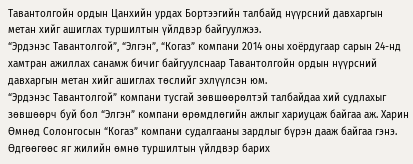Тавантолгойн ордын Цанхийн урдах Бортээгийн талбайд нүүрсний давхаргын метан хийг ашиглах туршилтын үйлдвэр байгуулжээ.
“Эрдэнэс Тавантолгой”, “Элгэн”, “Когаз” компани 2014 оны хоёрдугаар сарын 24-нд хамтран ажиллах санамж бичиг байгуулснаар Тавантолгойн ордын нүүрсний давхаргын метан хийг ашиглах төслийг эхлүүлсэн юм.
“Эрдэнэс Тавантолгой” компани тусгай зөвшөөрөлтэй талбайдаа хий судлахыг зөвшөөрч буй бол “Элгэн” компани өрөмдлөгийн ажлыг хариуцаж байгаа аж. Харин Өмнөд Солонгосын “Когаз” компани судалгааны зардлыг бүрэн дааж байгаа гэнэ.
Өдгөөгөөс яг жилийн өмнө туршилтын үйлдвэр барих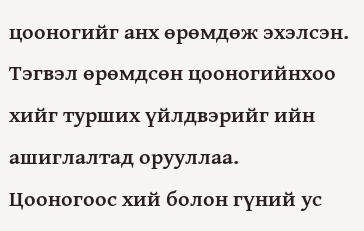цооногийг анх өрөмдөж эхэлсэн. Тэгвэл өрөмдсөн цооногийнхоо хийг турших үйлдвэрийг ийн ашиглалтад орууллаа.
Цооногоос хий болон гүний ус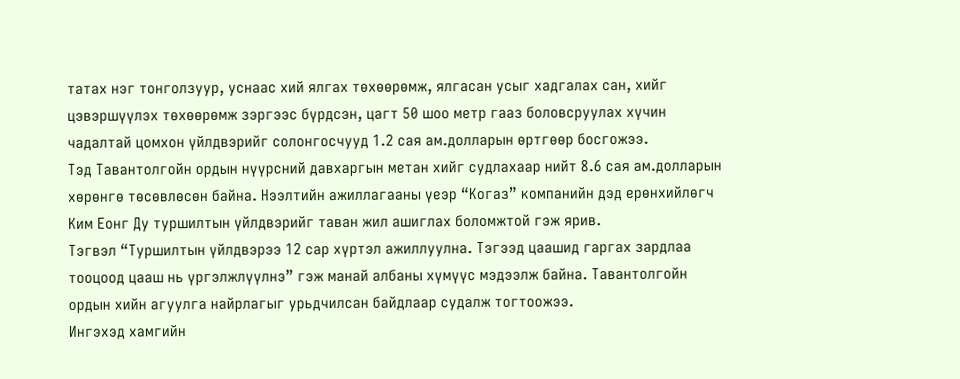татах нэг тонголзуур, уснаас хий ялгах төхөөрөмж, ялгасан усыг хадгалах сан, хийг цэвэршүүлэх төхөөрөмж зэргээс бүрдсэн, цагт 50 шоо метр гааз боловсруулах хүчин чадалтай цомхон үйлдвэрийг солонгосчууд 1.2 сая ам.долларын өртгөөр босгожээ.
Тэд Тавантолгойн ордын нүүрсний давхаргын метан хийг судлахаар нийт 8.6 сая ам.долларын хөрөнгө төсөвлөсөн байна. Нээлтийн ажиллагааны үеэр “Когаз” компанийн дэд ерөнхийлөгч Ким Еонг Ду туршилтын үйлдвэрийг таван жил ашиглах боломжтой гэж ярив.
Тэгвэл “Туршилтын үйлдвэрээ 12 сар хүртэл ажиллуулна. Тэгээд цаашид гаргах зардлаа тооцоод цааш нь үргэлжлүүлнэ” гэж манай албаны хүмүүс мэдээлж байна. Тавантолгойн ордын хийн агуулга найрлагыг урьдчилсан байдлаар судалж тогтоожээ.
Ингэхэд хамгийн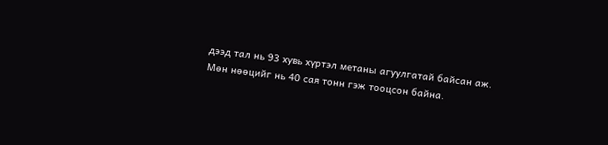дээд тал нь 93 хувь хүртэл метаны агуулгатай байсан аж. Мөн нөөцийг нь 40 сая тонн гэж тооцсон байна.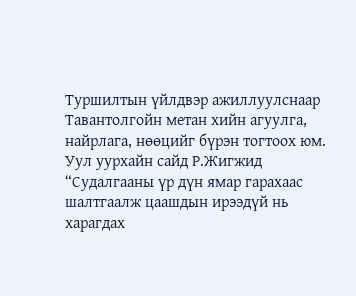Туршилтын үйлдвэр ажиллуулснаар Тавантолгойн метан хийн агуулга, найрлага, нөөцийг бүрэн тогтоох юм.
Уул уурхайн сайд Р.Жигжид “Судалгааны үр дүн ямар гарахаас шалтгаалж цаашдын ирээдүй нь харагдах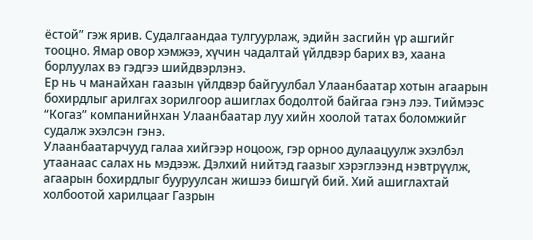ёстой” гэж ярив. Судалгаандаа тулгуурлаж, эдийн засгийн үр ашгийг тооцно. Ямар овор хэмжээ, хүчин чадалтай үйлдвэр барих вэ, хаана борлуулах вэ гэдгээ шийдвэрлэнэ.
Ер нь ч манайхан гаазын үйлдвэр байгуулбал Улаанбаатар хотын агаарын бохирдлыг арилгах зорилгоор ашиглах бодолтой байгаа гэнэ лээ. Тиймээс “Когаз” компанийнхан Улаанбаатар луу хийн хоолой татах боломжийг судалж эхэлсэн гэнэ.
Улаанбаатарчууд галаа хийгээр ноцоож, гэр орноо дулаацуулж эхэлбэл утаанаас салах нь мэдээж. Дэлхий нийтэд гаазыг хэрэглээнд нэвтрүүлж, агаарын бохирдлыг бууруулсан жишээ бишгүй бий. Хий ашиглахтай холбоотой харилцааг Газрын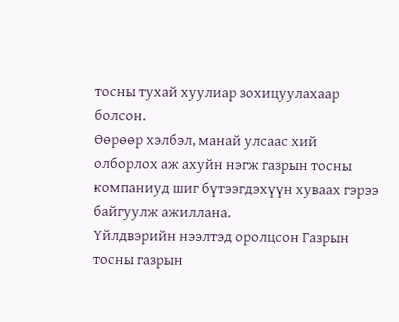тосны тухай хуулиар зохицуулахаар болсон.
Өөрөөр хэлбэл, манай улсаас хий олборлох аж ахуйн нэгж газрын тосны компаниуд шиг бүтээгдэхүүн хуваах гэрээ байгуулж ажиллана.
Үйлдвэрийн нээлтэд оролцсон Газрын тосны газрын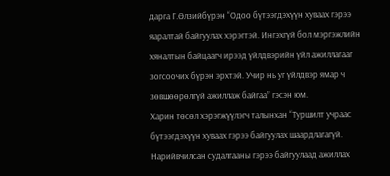дарга Г.Өлзийбүрэн “Одоо бүтээгдэхүүн хуваах гэрээ яаралтай байгуулах хэрэгтэй. Ингэхгүй бол мэргэжлийн хяналтын байцаагч ирээд үйлдвэрийн үйл ажиллагааг зогсоочих бүрэн эрхтэй. Учир нь уг үйлдвэр ямар ч зөвшөөрөлгүй ажиллаж байгаа” гэсэн юм.
Харин төсөл хэрэгжүүлэгч талынхан “Туршилт учраас бүтээгдэхүүн хуваах гэрээ байгуулах шаардлагагүй. Нарийвчилсан судалгааны гэрээ байгуулаад ажиллах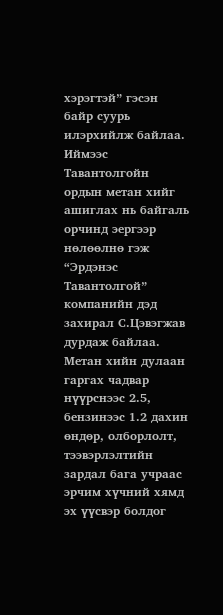хэрэгтэй” гэсэн байр суурь илэрхийлж байлаа.
Иймээс Тавантолгойн ордын метан хийг ашиглах нь байгаль орчинд эергээр нөлөөлнө гэж “Эрдэнэс Тавантолгой” компанийн дэд захирал С.Цэвэгжав дурдаж байлаа. Метан хийн дулаан гаргах чадвар нүүрснээс 2.5, бензинээс 1.2 дахин өндөр, олборлолт, тээвэрлэлтийн зардал бага учраас эрчим хүчний хямд эх үүсвэр болдог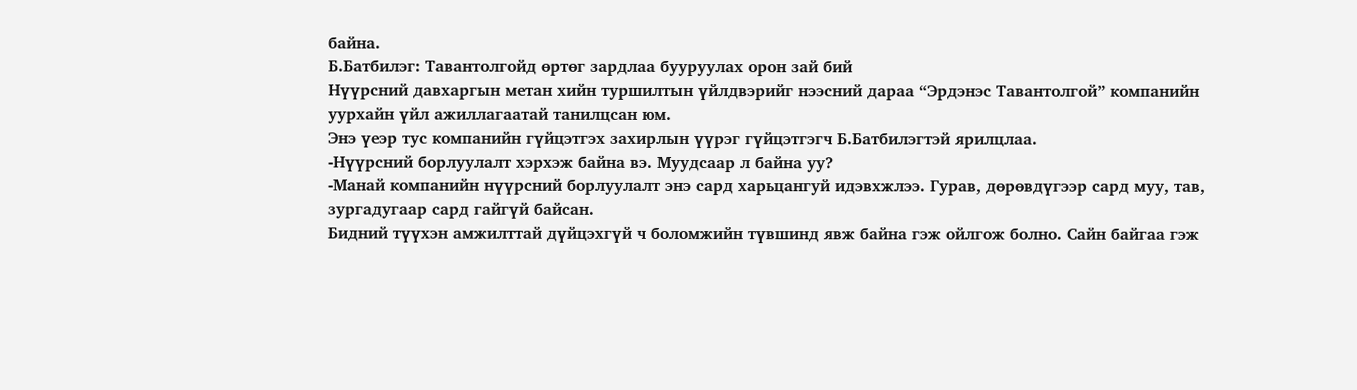байна.
Б.Батбилэг: Тавантолгойд өртөг зардлаа бууруулах орон зай бий
Нүүрсний давхаргын метан хийн туршилтын үйлдвэрийг нээсний дараа “Эрдэнэс Тавантолгой” компанийн уурхайн үйл ажиллагаатай танилцсан юм.
Энэ үеэр тус компанийн гүйцэтгэх захирлын үүрэг гүйцэтгэгч Б.Батбилэгтэй ярилцлаа.
-Нүүрсний борлуулалт хэрхэж байна вэ. Муудсаар л байна уу?
-Манай компанийн нүүрсний борлуулалт энэ сард харьцангуй идэвхжлээ. Гурав, дөрөвдүгээр сард муу, тав, зургадугаар сард гайгүй байсан.
Бидний түүхэн амжилттай дүйцэхгүй ч боломжийн түвшинд явж байна гэж ойлгож болно. Сайн байгаа гэж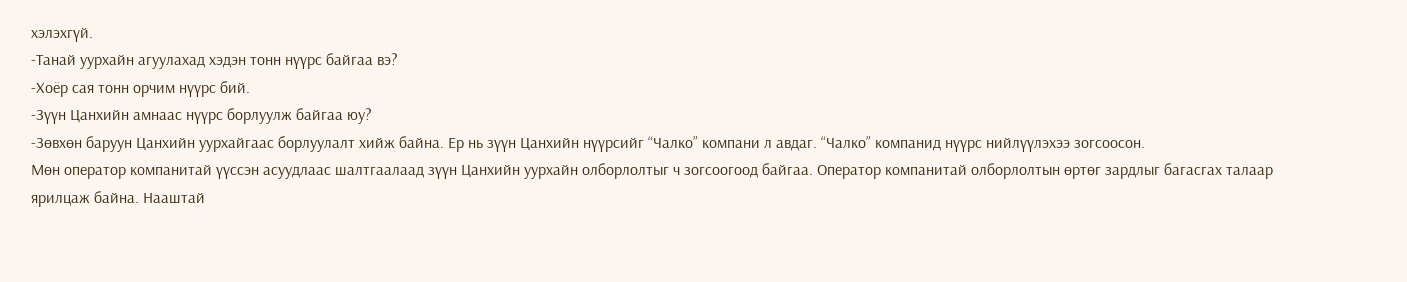хэлэхгүй.
-Танай уурхайн агуулахад хэдэн тонн нүүрс байгаа вэ?
-Хоёр сая тонн орчим нүүрс бий.
-Зүүн Цанхийн амнаас нүүрс борлуулж байгаа юу?
-Зөвхөн баруун Цанхийн уурхайгаас борлуулалт хийж байна. Ер нь зүүн Цанхийн нүүрсийг “Чалко” компани л авдаг. “Чалко” компанид нүүрс нийлүүлэхээ зогсоосон.
Мөн оператор компанитай үүссэн асуудлаас шалтгаалаад зүүн Цанхийн уурхайн олборлолтыг ч зогсоогоод байгаа. Оператор компанитай олборлолтын өртөг зардлыг багасгах талаар ярилцаж байна. Нааштай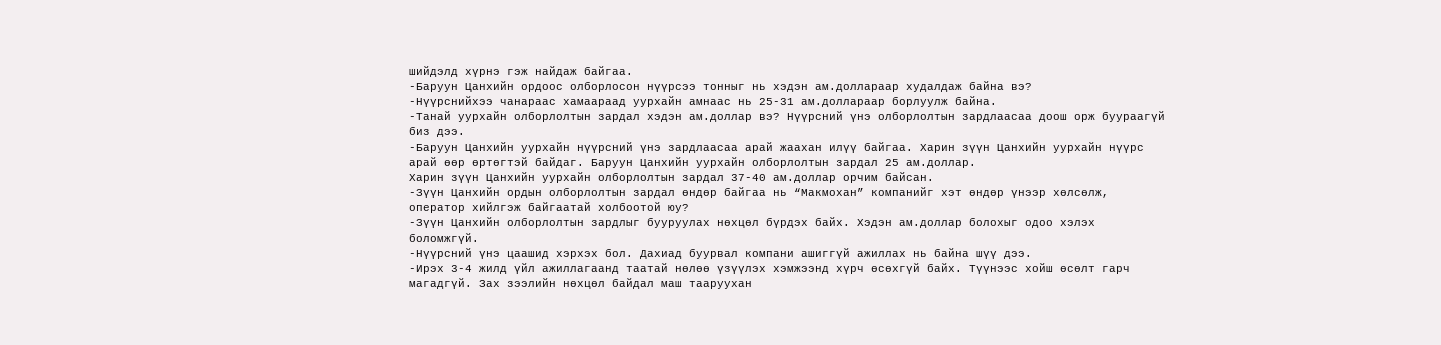шийдэлд хүрнэ гэж найдаж байгаа.
-Баруун Цанхийн ордоос олборлосон нүүрсээ тонныг нь хэдэн ам.доллараар худалдаж байна вэ?
-Нүүрснийхээ чанараас хамаараад уурхайн амнаас нь 25-31 ам.доллараар борлуулж байна.
-Танай уурхайн олборлолтын зардал хэдэн ам.доллар вэ? Нүүрсний үнэ олборлолтын зардлаасаа доош орж буураагүй биз дээ.
-Баруун Цанхийн уурхайн нүүрсний үнэ зардлаасаа арай жаахан илүү байгаа. Харин зүүн Цанхийн уурхайн нүүрс арай өөр өртөгтэй байдаг. Баруун Цанхийн уурхайн олборлолтын зардал 25 ам.доллар.
Харин зүүн Цанхийн уурхайн олборлолтын зардал 37-40 ам.доллар орчим байсан.
-Зүүн Цанхийн ордын олборлолтын зардал өндөр байгаа нь “Макмохан” компанийг хэт өндөр үнээр хөлсөлж, оператор хийлгэж байгаатай холбоотой юу?
-Зүүн Цанхийн олборлолтын зардлыг бууруулах нөхцөл бүрдэх байх. Хэдэн ам.доллар болохыг одоо хэлэх боломжгүй.
-Нүүрсний үнэ цаашид хэрхэх бол. Дахиад буурвал компани ашиггүй ажиллах нь байна шүү дээ.
-Ирэх 3-4 жилд үйл ажиллагаанд таатай нөлөө үзүүлэх хэмжээнд хүрч өсөхгүй байх. Түүнээс хойш өсөлт гарч магадгүй. Зах зээлийн нөхцөл байдал маш тааруухан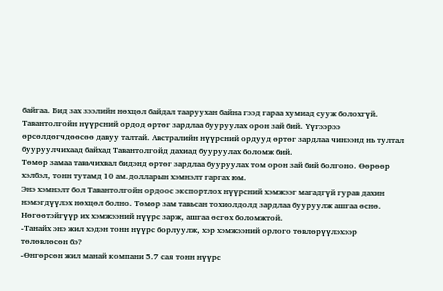байгаа. Бид зах зээлийн нөхцөл байдал тааруухан байна гээд гараа хумиад сууж болохгүй.
Тавантолгойн нүүрсний ордод өртөг зардлаа бууруулах орон зай бий. Үүгээрээ өрсөлдөгчдөөсөө давуу талтай. Австралийн нүүрсний ордууд өртөг зардлаа чинээнд нь тултал бууруулчихаад байхад Тавантолгойд дахиад бууруулах боломж бий.
Төмөр замаа тавьчихвал бидэнд өртөг зардлаа бууруулах том орон зай бий болгоно. Өөрөөр хэлбэл, тонн тутамд 10 ам.долларын хэмнэлт гаргах юм.
Энэ хэмнэлт бол Тавантолгойн ордоос экспортлох нүүрсний хэмжээг магадгүй гурав дахин нэмэгдүүлэх нөхцөл болно. Төмөр зам тавьсан тохиолдолд зардлаа бууруулж ашгаа өснө. Нөгөөтэйгүүр их хэмжээний нүүрс зарж, ашгаа өсгөх боломжтой.
-Танайх энэ жил хэдэн тонн нүүрс борлуулж, хэр хэмжээний орлого төвлөрүүлэхээр төлөвлөсөн бэ?
-Өнгөрсөн жил манай компани 5.7 сая тонн нүүрс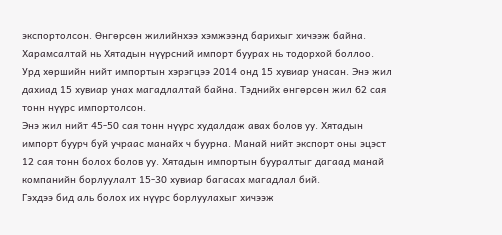экспортолсон. Өнгөрсөн жилийнхээ хэмжээнд барихыг хичээж байна. Харамсалтай нь Хятадын нүүрсний импорт буурах нь тодорхой боллоо.
Урд хөршийн нийт импортын хэрэгцээ 2014 онд 15 хувиар унасан. Энэ жил дахиад 15 хувиар унах магадлалтай байна. Тэднийх өнгөрсөн жил 62 сая тонн нүүрс импортолсон.
Энэ жил нийт 45-50 сая тонн нүүрс худалдаж авах болов уу. Хятадын импорт буурч буй учраас манайх ч буурна. Манай нийт экспорт оны эцэст 12 сая тонн болох болов уу. Хятадын импортын бууралтыг дагаад манай компанийн борлуулалт 15-30 хувиар багасах магадлал бий.
Гэхдээ бид аль болох их нүүрс борлуулахыг хичээж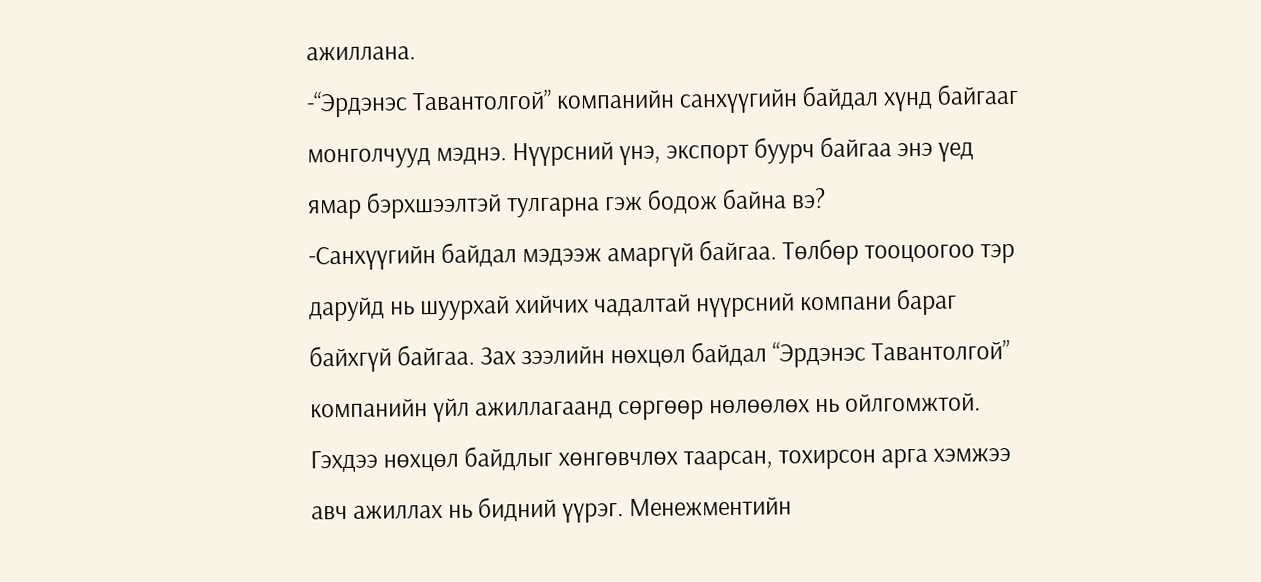ажиллана.
-“Эрдэнэс Тавантолгой” компанийн санхүүгийн байдал хүнд байгааг монголчууд мэднэ. Нүүрсний үнэ, экспорт буурч байгаа энэ үед ямар бэрхшээлтэй тулгарна гэж бодож байна вэ?
-Санхүүгийн байдал мэдээж амаргүй байгаа. Төлбөр тооцоогоо тэр даруйд нь шуурхай хийчих чадалтай нүүрсний компани бараг байхгүй байгаа. Зах зээлийн нөхцөл байдал “Эрдэнэс Тавантолгой” компанийн үйл ажиллагаанд сөргөөр нөлөөлөх нь ойлгомжтой.
Гэхдээ нөхцөл байдлыг хөнгөвчлөх таарсан, тохирсон арга хэмжээ авч ажиллах нь бидний үүрэг. Менежментийн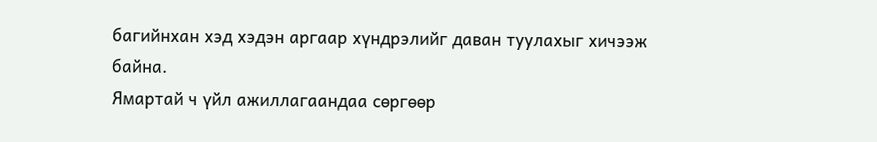багийнхан хэд хэдэн аргаар хүндрэлийг даван туулахыг хичээж байна.
Ямартай ч үйл ажиллагаандаа сөргөөр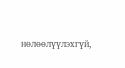нөлөөлүүлэхгүй,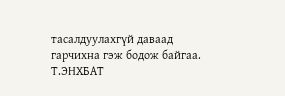тасалдуулахгүй даваад гарчихна гэж бодож байгаа.
Т.ЭНХБАТ